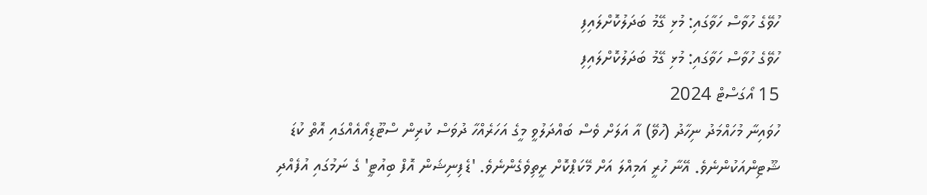ހުވޭގެ ހުވާސް ހަވާގައި: މުޅި ގޭމު ބަދަލުކޮށްލައިފި
ހުވޭގެ ހުވާސް ހަވާގައި: މުޅި ގޭމު ބަދަލުކޮށްލައިފި
15 އޯގަސްޓް 2024
ހުވައިނާ މުހައްމަދު ނިހާދު (ހުވޭ) އާ އަލަށް ވެސް ބައްދަލުވީ މީގެ އަހަރެއްހާ ދުވަސް ކުރިން ސްޓޫޑިއޯއެއްގައި އޮތް ކުޑަ ޝޫޓިންއަކުންނެވެ. އޭނާ ހުރީ އަމިއްލަ އަށް މޭކަޕްކޮށް ރީތިވެގެންނެވެ. 'ޑެފިނިޝަން އޮފް ބިއުޓީ' ގެ ނަމުގައި އުފެއްދި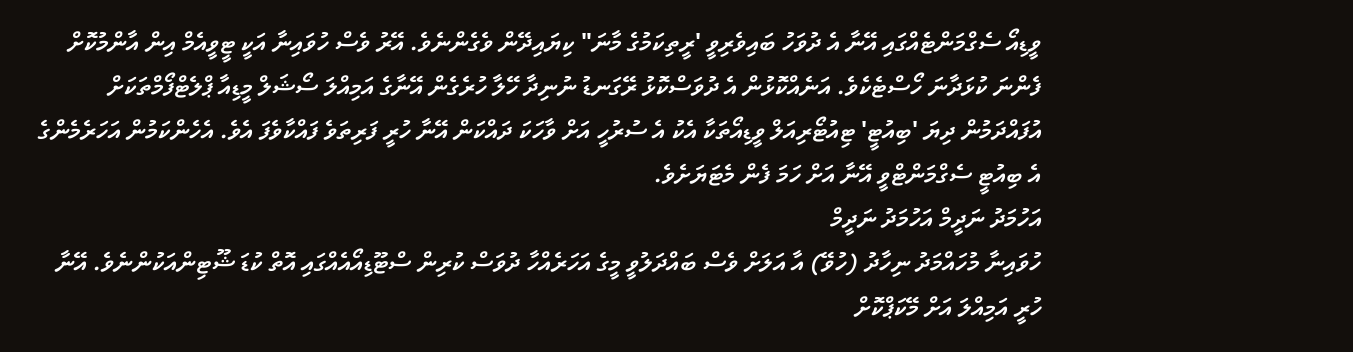ވީޑިއޯ ސެގްމަންޓެއްގައި އޭނާ އެ ދުވަހު ބައިވެރިވީ 'ރީތިކަމުގެ މާނަ" ކިޔައިދޭން ވެގެންނެވެ. އޭރު ވެސް ހުވައިނާ އަކީ ޓީވީއެމް އިން އާންމުކޮށް ފެންނަ ކުޅަދާނަ ހޯސްޓެކެވެ. އަނެއްކޮޅުން އެ ދުވަސްކޮޅު ރޭގަނޑު ނުނިދާ ހޭލާ ހުރެގެން އޭނާގެ އަމިއްލަ ސޯޝަލް މީޑިއާ ޕްލެޓްފޯމްތަކަށް އުފައްދަމުން ދިޔަ 'ބިއުޓީ' ޓިއުޓޯރިއަލް ވީޑިއޯތަކާ އެކު އެ ސުރުހީ އަށް ވާހަކަ ދައްކަން އޭނާ ހުރީ ފަރިތަވެ ފައްކާވެފަ އެވެ. އެހެންކަމުން އަހަރެމެންގެ އެ ބިއުޓީ ސެގްމަންޓްވީ އޭނާ އަށް ހަމަ ފެން މެޓަޔަށެވެ.
އަހުމަދު ނަދީމް އަހުމަދު ނަދީމް
ހުވައިނާ މުހައްމަދު ނިހާދު (ހުވޭ) އާ އަލަށް ވެސް ބައްދަލުވީ މީގެ އަހަރެއްހާ ދުވަސް ކުރިން ސްޓޫޑިއޯއެއްގައި އޮތް ކުޑަ ޝޫޓިންއަކުންނެވެ. އޭނާ ހުރީ އަމިއްލަ އަށް މޭކަޕްކޮށް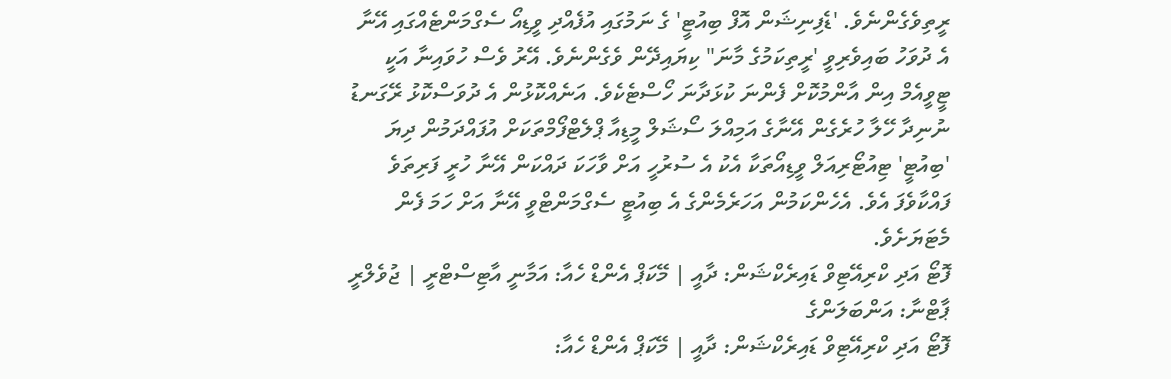ރީތިވެގެންނެވެ. 'ޑެފިނިޝަން އޮފް ބިއުޓީ' ގެ ނަމުގައި އުފެއްދި ވީޑިއޯ ސެގްމަންޓެއްގައި އޭނާ އެ ދުވަހު ބައިވެރިވީ 'ރީތިކަމުގެ މާނަ" ކިޔައިދޭން ވެގެންނެވެ. އޭރު ވެސް ހުވައިނާ އަކީ ޓީވީއެމް އިން އާންމުކޮށް ފެންނަ ކުޅަދާނަ ހޯސްޓެކެވެ. އަނެއްކޮޅުން އެ ދުވަސްކޮޅު ރޭގަނޑު ނުނިދާ ހޭލާ ހުރެގެން އޭނާގެ އަމިއްލަ ސޯޝަލް މީޑިއާ ޕްލެޓްފޯމްތަކަށް އުފައްދަމުން ދިޔަ 'ބިއުޓީ' ޓިއުޓޯރިއަލް ވީޑިއޯތަކާ އެކު އެ ސުރުހީ އަށް ވާހަކަ ދައްކަން އޭނާ ހުރީ ފަރިތަވެ ފައްކާވެފަ އެވެ. އެހެންކަމުން އަހަރެމެންގެ އެ ބިއުޓީ ސެގްމަންޓްވީ އޭނާ އަށް ހަމަ ފެން މެޓަޔަށެވެ.
ފޮޓޯ އަދި ކްރިއޭޓިވް ޑައިރެކްޝަން: ދާއީ | މޭކަޕް އެންޑް ހެއާ: އަމާނީ އާޓިސްޓްރީ | ޖުވެލްރީ ޕާޓްނާ: އަންބަލަންގެ
ފޮޓޯ އަދި ކްރިއޭޓިވް ޑައިރެކްޝަން: ދާއީ | މޭކަޕް އެންޑް ހެއާ: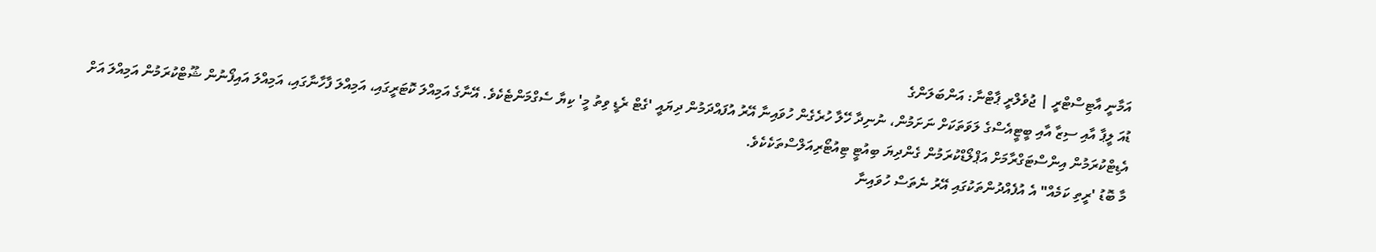އަމާނީ އާޓިސްޓްރީ | ޖުވެލްރީ ޕާޓްނާ: އަންބަލަންގެ
ޑުއަ ލީޕާ އާއި ސިޒާ އާއި ބީޓީއެސްގެ ލަވަތަކަށް ނަށަމުން، ނުނިދާ ހޭލާ ހުރެގެން ހުވައިނާ އޭރު އުފައްދަމުން ދިޔައީ 'ގެޓް ރެޑީ ވިތު މީ' ކިޔާ ސެގްމަންޓެކެވެ. އޭނާގެ އަމިއްލަ ކޮޓަރީގައި، އަމިއްލަ ފާހާނާގައި، އަމިއްލަ އައިފޯނުން ޝޫޓްކުރަމުން އަމިއްލަ އަށް އެޑިޓްކުރަމުން އިންސްޓަގްރާމަށް އަޕްލޯޑްކުރަމުން ގެންދިޔަ ބިއުޓީ ޓިއުޓޯރިއަލްސްތަކެކެވެ.
މާ ބޮޑު 'ރީތި ކަމެއް" އެ އުފެއްދުންތަކުގައި އޭރު ނެތަސް ހުވައިނާ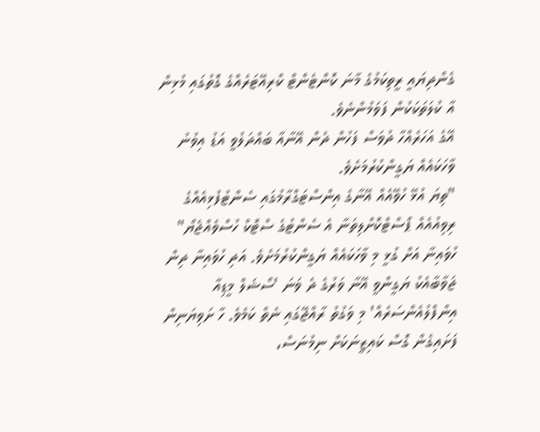ގެންދިޔައީ ރީތިކަމުގެ މާނަ ކޮންޓެންޓް ކްރިއޭޓަރެއްގެ ގޮތުގައި މުޅިން އާ ކުލަތަކަކުން ފަވަމުންނެވެ.
އޭގެ އަހަރެއްހާ ދުވަސް ފަހުން ދެން އޭނާއާ ބައްދަލުވީ އަޑު އިވުނު ވާހަކައެއް ޔަގީންކުރުމަށެވެ.
"ތިޔަ އުޅޭ ހުވޭއެއް އޭނާގެ އިންސްޓަގްރާމުގައި ސެންޓުފުޅިއެއްގެ ރިވިއުއެއް ޕޯސްޓްކޮށްލިތަނާ އެ ސެންޓުގެ ސްޓޮކް ހުސްވެއްޖެޔޯ"
ހުވައިނާ އަށް ގުޅީ މި ވާހަކައެއް ޔަގީންކުރުމަށެވެ. އަދި ހުވައިނާ ދިން ޖަވާބާއެކު ޔަގީންވީ އޭނާ ވަރުގެ ދެ ވަނަ 'ސޯޝަލް މީޑިއާ އިންފްލުއެންސަރެއް' މި ވަގުތު ރާއްޖޭގައި ނެތް ކަމެވެ. ހާ ށަވިޔަނިން ފަށައިގެން ގޮސް ކައިޒީނަކަށް ނިމުނަސް،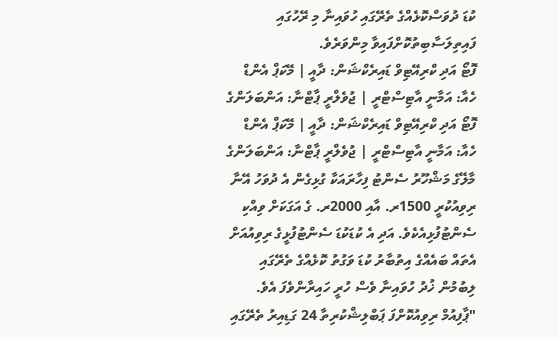ކުޑަ ދުވަސްކޮޅެއްގެ ތެރޭގައި ހުވައިނާ މި ރޭހުގައި ފައިތިލަސާބިތުކޮށްފައިވާ މިންވަރެވެ.
ފޮޓޯ އަދި ކްރިއޭޓިވް ޑައިރެކްޝަން: ދާއީ | މޭކަޕް އެންޑް ހެއާ: އަމާނީ އާޓިސްޓްރީ | ޖުވެލްރީ ޕާޓްނާ: އަންބަލަންގެ
ފޮޓޯ އަދި ކްރިއޭޓިވް ޑައިރެކްޝަން: ދާއީ | މޭކަޕް އެންޑް ހެއާ: އަމާނީ އާޓިސްޓްރީ | ޖުވެލްރީ ޕާޓްނާ: އަންބަލަންގެ
މާލޭގެ މަޝްހޫރު ސެންޓު ފިހާރައަކާ ގުޅިގެން އެ ދުވަހު އޭނާ ރިވިއުކުރީ 1500ރ. އާއި 2000ރ. ގެ އަގަކަށް ވިއްކި ސެންޓުފުޅިއެކެވެ. އަދި އެ ކުޑަކުޑަ ސެންޓުފުޅީގެ ރިވިއުއަށް އެތައް ބައެއްގެ އިތުބާރު ކުޑަ ވަގުތު ކޮޅެއްގެ ތެރޭގައި ލިބުމުން ޚުދު ހުވައިނާ ވެސް ހުރީ ހައިރާންވެފަ އެވެ.
"ޕާފިއުމް ރިވިއުކޮށްފަ ޕަބްލިޝްކުރިތާ 24 ގަޑިއިރު ތެރޭގައި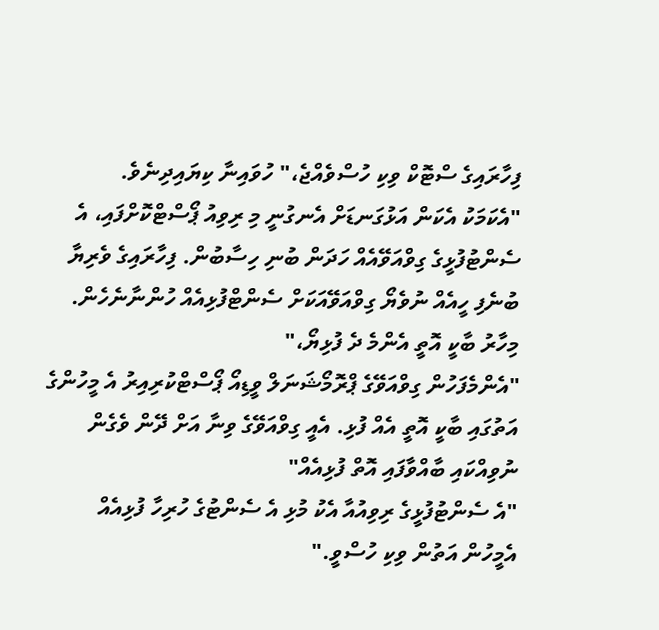ފިހާރައިގެ ސްޓޮކް ވިކި ހުސްވެއްޖެ،" ހުވައިނާ ކިޔައިދިނެވެ.
"އެކަމަކު އެކަން އަޅުގަނޑަށް އެނގުނީ މި ރިވިއު ޕޯސްޓްކޮށްފައި، އެ ސެންޓުފުޅީގެ ގިވްއަވޭއެއް ހަދަން ބުނި ހިސާބުން. ފިހާރައިގެ ވެރިޔާ ބުނެފި ހީއެއް ނުވެޔޯ ގިވްއަވޭއަކަށް ސެންޓްފުޅިއެއް ހުންނާނެހެން. މިހާރު ބާކީ އޮތީ އެންމެ ދެ ފުޅިޔޯ،"
"އެންމެފަހުން ގިވްއަވޭގެ ޕްރޮމޯޝަނަލް ވީޑިއޯ ޕޯސްޓްކުރިއިރު އެ މީހުންގެ އަތުގައި ބާކީ އޮތީ އެއް ފުޅި. އެއީ ގިވްއަވޭގެ ވިނާ އަށް ދޭން ވެގެން ނުވިއްކައި ބާއްވާފައި އޮތް ފުޅިއެއް"
"އެ ސެންޓުފުޅީގެ ރިވިއުއާ އެކު މުޅި އެ ސެންޓުގެ ހުރިހާ ފުޅިއެއް އެމީހުން އަތުން ވިކި ހުސްވީ."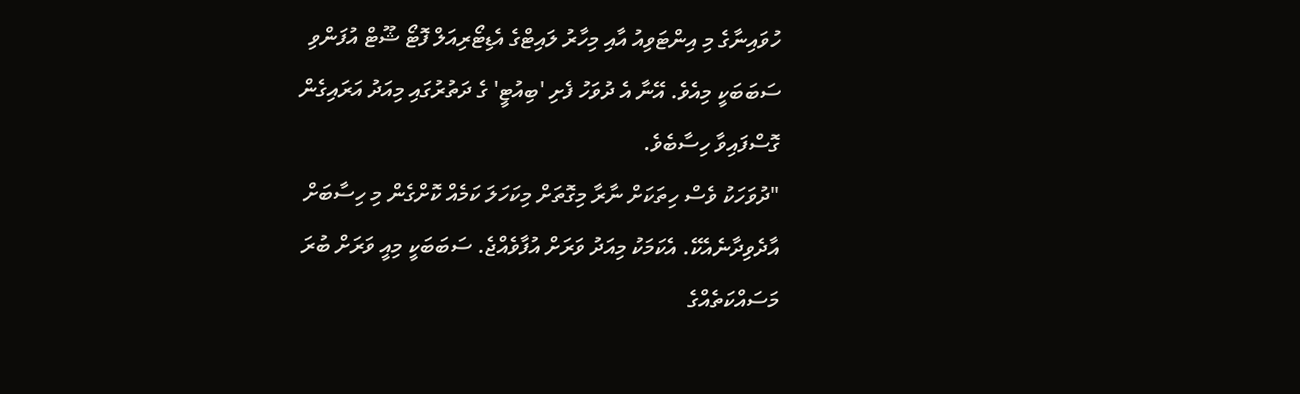ހުވައިނާގެ މި އިންޓަވިއު އާއި މިހާރު ލައިޓްގެ އެޑިޓޯރިއަލް ފޮޓޯ ޝޫޓް އުފަންވި ސަބަބަކީ މިއެވެ. އޭނާ އެ ދުވަހު ފެށި 'ބިއުޓީ' ގެ ދަތުރުގައި މިއަދު އަރައިގެން ގޮސްފައިވާ ހިސާބެވެ.
"ދުވަހަކު ވެސް ހިތަކަށް ނާރާ މިގޮތަށް މިކަހަލަ ކަމެއް ކޮށްގެން މި ހިސާބަށް އާދެވިދާނެއެކޭ. އެކަމަކު މިއަދު ވަރަށް އުފާވެއްޖެ. ސަބަބަކީ މިއީ ވަރަށް ބުރަ މަސައްކަތެއްގެ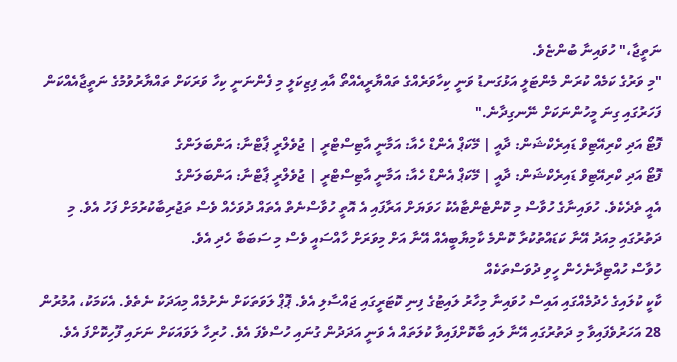ނަތީޖާ،" ހުވައިނާ ބުންޏެވެ.
"މި ވަރުގެ ކަމެއް ކުރަން މެންޓަލީ އަޅުގަނޑު ވަނީ ކިހާވަރެއްގެ ތައްޔާރީއެއްތޯ އާއި ފިޒިކަލީ މި ފެންނަނީ ކިހާ ވަރަކަށް ތައްޔާރުވުމުގެ ނަތީޖާއެއްކަން ފަހަރުގައި ގިނަ މީހުންނަކަށް ނޭނގިދާނެ."
ފޮޓޯ އަދި ކްރިއޭޓިވް ޑައިރެކްޝަން: ދާއީ | މޭކަޕް އެންޑް ހެއާ: އަމާނީ އާޓިސްޓްރީ | ޖުވެލްރީ ޕާޓްނާ: އަންބަލަންގެ
ފޮޓޯ އަދި ކްރިއޭޓިވް ޑައިރެކްޝަން: ދާއީ | މޭކަޕް އެންޑް ހެއާ: އަމާނީ އާޓިސްޓްރީ | ޖުވެލްރީ ޕާޓްނާ: އަންބަލަންގެ
އެއީ ތެދެކެވެ. ހުވައިނާގެ ހުވާސް މި ކޮންޓެންޓާއެކު ހަވަޔަށް އަރާފައި އެ އޮތީ ހުވާސްނެތް އެތައް ދުވަހެއް ވެސް ތަޖުރިބާކުރުމަށް ފަހު އެވެ. މި ދަތުރުގައި މިއަދު އޭނާ ކަޑައްތުކުރާ ކޮންމެ ކާމިޔާބީއެއް އޭނާ އަށް މިވަރަށް ހާއްސައީ ވެސް މި ސަބަބާ ހެދި އެވެ.
ހުވާސް ހުއްޓިދާނެހެން ހީވި ދުވަސްތަކެއް
ކާކީ ކުލައިގެ ހެދުމެއްގައި އައިސް ހުވައިނާ މިހާރު ލައިޓުގެ ފިނި ކޮޓަރީގައި ޖައްސާލި އެވެ. ޕޮޕް ލަވަތަކަށް ނެށުމެއް މިއަދަކު ނެތެވެ. އެކަމަކު، އުމުރުން 28 އަހަރުވެފައިވާ މި ދަތުރުގައި އޭނާ ލައި ބާކޮށްފައިވާ ކުލަތައް އެ ވަނީ އަދަދުން ގުނައި ހުސްވެފަ އެވެ. ހުރިހާ ލަވައަކަށް ނަށައި ފޫހިކޮށްފަ އެވެ.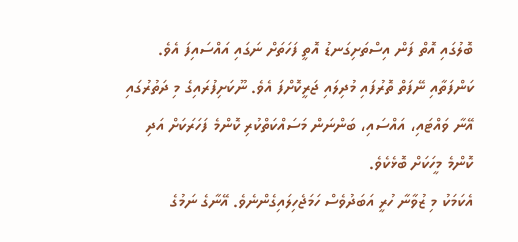ބޮލުގައި އޮތް ފަން އިސްތަށިގަނޑު އޮތީ ފަހަތަށް ނަގައި އައްސައިފަ އެވެ. ކަންފަތާއި ނޭފަތް ތޮރުފައި މުދިލައި ޖަރީކޮށްފަ އެވެ. ނޫކަށިފުރައިގެ މި ދަތުރުގައި އޭނާ ވައްޓައި، އައްސައި، ބަންނަން މަސައްކަތްކުރި ކޮންމެ ފަހަރަކަށް އަދި ކޮންމެ މީހަކަށް ބޮޅެކެވެ.
އެކަމަކު މި ޒުވާނާ ހުރީ އަބަދުވެސް ހަމަޖެހިލައިގެންނެވެ. އޭނާގެ ނަމުގެ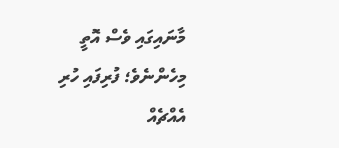މާނައިގައި ވެސް އޮތީ މިހެންނެވެ؛ ފުރިފައި ހުރި އެއްޗެއް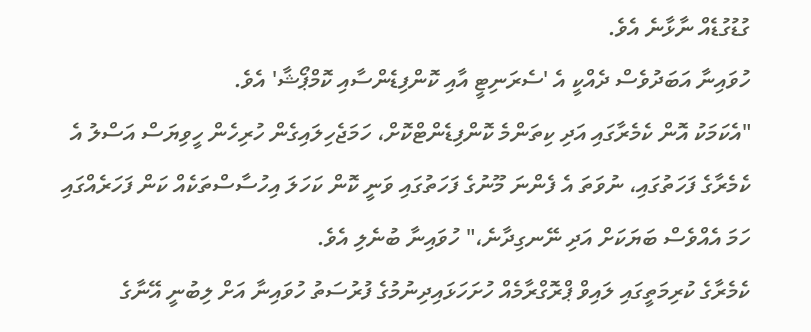ގުޑުގުޑެއް ނާޅާނެ އެވެ.
ހުވައިނާ އަބަދުވެސް ދެއްކީ އެ 'ސެރަނިޓީ އާއި ކޮންފިޑެންސާއި ކޮމްޕޯޝާ' އެވެ.
"އެކަމަކު އޮން ކެމެރާގައި އަދި ކިތަންމެ ކޮންފިޑެންޓްކޮށް، ހަމަޖެހިލައިގެން ހުރިހެން ހީވިޔަސް އަސްލު އެ ކެމެރާގެ ފަހަތުގައި، ނުވަތަ އެ ފެންނަ މޫނުގެ ފަހަތުގައި ވަނީ ކޮން ކަހަލަ އިހުސާސްތަކެއް ކަން ފަހަރެއްގައި ހަމަ އެއްވެސް ބަޔަކަށް އަދި ނޭނގިދާނެ،" ހުވައިނާ ބުނެލި އެވެ.
ކެމެރާގެ ކުރިމަތީގައި ލައިވް ޕްރޮގްރާމެއް ހުށަހަޅައިދިނުމުގެ ފުރުސަތު ހުވައިނާ އަށް ލިބުނީ އޭނާގެ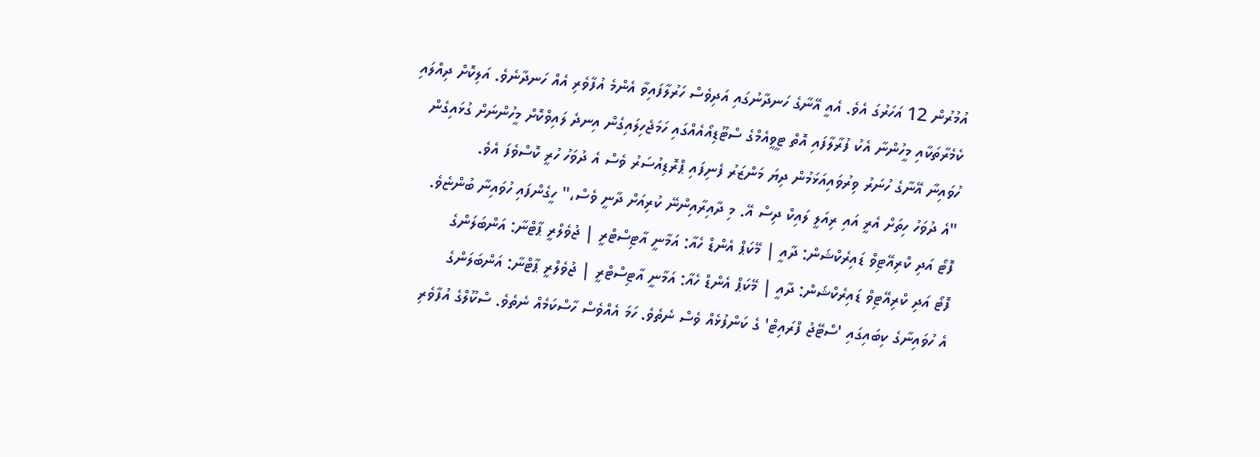އުމުރުން 12 އަހަރުގަ އެވެ. އެއީ އޭނާގެ ހަނދާނުގައި އަދިވެސް ހަރުލާފައިވާ އެންމެ އުފާވެރި އެއް ހަނދާނެވެ. އަލިކޮށް ދިއްލައި ކެމެރާތަކާއި މީހުންނާ އެކު ފުރާލާފައި އޮތް ޓީވީއެމްގެ ސްޓޫޑިއޯއެއްގައި ހަމަޖެހިލައިގެން އިނދެ ލައިވްކޮށް މީހުންނަށް ގުޅައިގެން ހުވައިނާ އޭނާގެ ހުނަރު ވިރުވައިއަޅަމުން ދިޔަ މަންޒަރު ފެނިފައި ޕްރޮޑިއުސަރު ވެސް އެ ދުވަހު ހުރީ ކޮސްވެފަ އެވެ.
"އެ ދުވަހު ހިތަށް އެރީ އައި ރިއަލީ ލައިކް ދިސް އޭ. މި ދާއިރާއިންނޭ ކުރިއަށް ދާނީ ވެސް،" ހީގެންފައި ހުވައިނާ ބުންޏެވެ.
ފޮޓޯ އަދި ކްރިއޭޓިވް ޑައިރެކްޝަން: ދާއީ | މޭކަޕް އެންޑް ހެއާ: އަމާނީ އާޓިސްޓްރީ | ޖުވެލްރީ ޕާޓްނާ: އަންބަލަންގެ
ފޮޓޯ އަދި ކްރިއޭޓިވް ޑައިރެކްޝަން: ދާއީ | މޭކަޕް އެންޑް ހެއާ: އަމާނީ އާޓިސްޓްރީ | ޖުވެލްރީ ޕާޓްނާ: އަންބަލަންގެ
އެ ހުވައިނާގެ ކިބައިގައި 'ސްޓޭޖު ފްރައިޓް' ގެ ކަންފުޅެއް ވެސް ނެތެވެ. ހަމަ އެއްވެސް ހާސްކަމެއް ނެތެވެ. ސްކޫލްގެ އުފާވެރި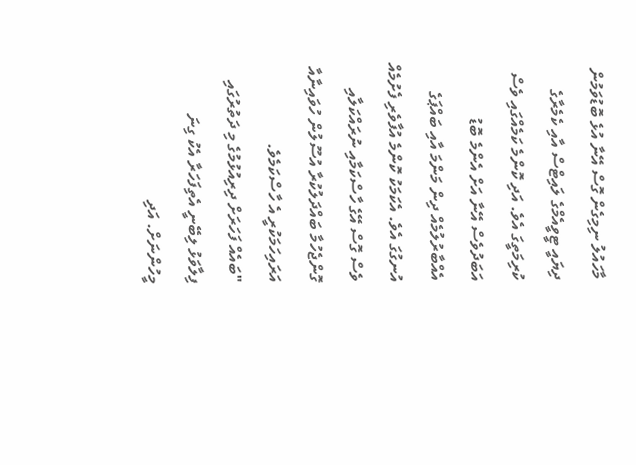މާހައުލު ނިމިގެން ގޮސް އޭނާ އުޅެ ބޮޑުވަމުން ދިޔައީ ޓީވީއެމްގެ ލައިޓްސް އާއި ކެމެރާގެ ކުރިމަތީގަ އެވެ. އަދި ކޮންމެ ކަމެއްގައި ވެސް އަބަދުވެސް އޭނާ އަށް އެންމެ ބޮޑު އެއްބާރުލުމެއް ދިން މަންމަ އާއި ބައްޕަގެ އުނގުގަ އެވެ. އެކަމަކު ކޮންމެ އުފާވެރި ފެށުމެއް ވެސް ގޮސް އޭގެ ހާސްކަމާއި ނުރައްކަލާއި ގޮންޖެހުމާ ބައްދަލުކުރާ އުސޫލުން ހުވައިނާއާ އަރައިހަމަކުރީ އެ ހާސްކަމެވެ.
"ބައެއް ފަހަރަށް ދިރިއުޅުމުގެ މި ދަތުރުގައި ފިލާވަޅު ލިބޭނީ އެތިފަހަރާ އެކު ގިނަ މީހުންނަށް. އަދި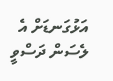އަޅުގަނޑަށް އެ ލެސަން ދަސްވީ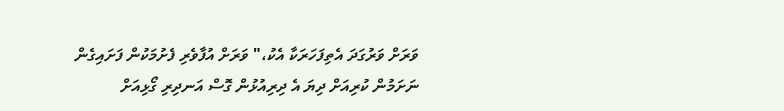ވަރަށް ވަރުގަދަ އެތިފަހަރަކާ އެކު،" ވަރަށް އުފާވެރި ފެށުމަކުން ފަށައިގެން ނަށަމުން ކުރިއަށް ދިޔަ އެ ދިރިއުޅުން ގޮސް އަނދިރި ގޯޅިއަށް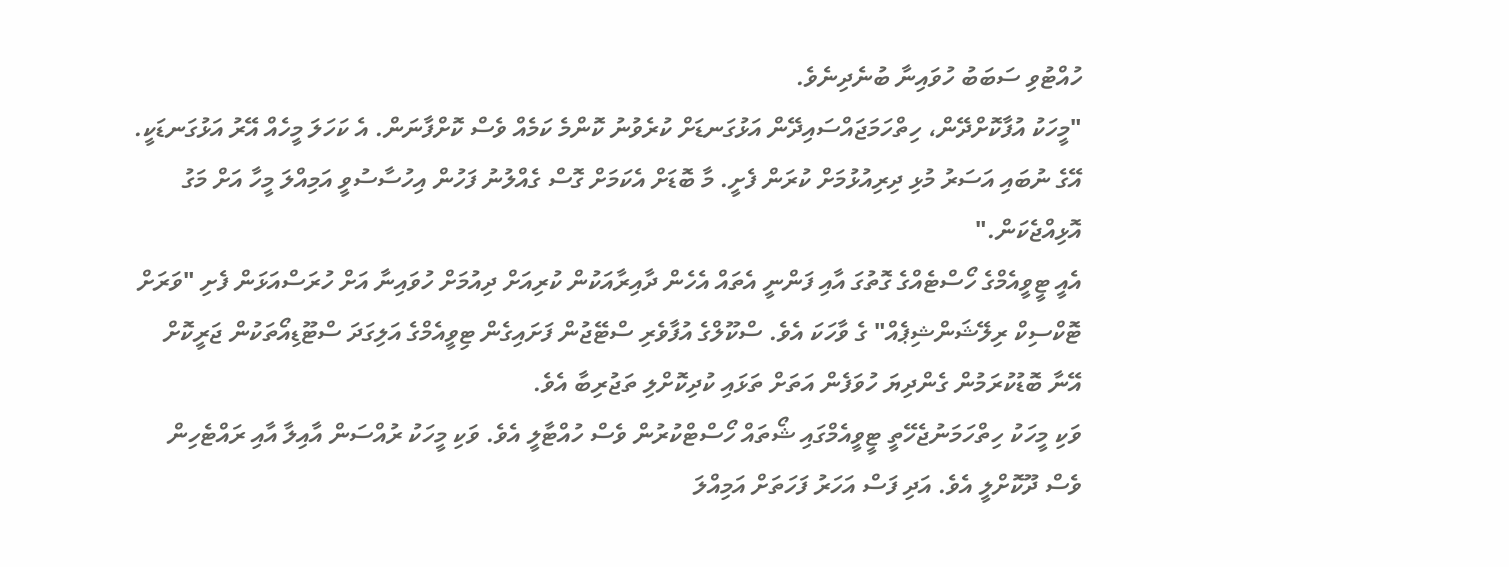ހުއްޓުވި ސަބަބު ހުވައިނާ ބުނެދިނެވެ.
"މީހަކު އުފާކޮށްދޭން، ހިތްހަމަޖައްސައިދޭން އަޅުގަނޑަށް ކުރެވުނު ކޮންމެ ކަމެއް ވެސް ކޮށްފާނަން. އެ ކަހަލަ މީހެއް އޭރު އަޅުގަނޑަކީ. އޭގެ ނުބައި އަސަރު މުޅި ދިރިއުޅުމަށް ކުރަން ފެށީ. މާ ބޮޑަށް އެކަމަށް ގޮސް ގެއްލުނު ފަހުން އިހުސާސުވީ އަމިއްލަ މީހާ އަށް މަގު އޮޅިއްޖެކަން."
އެއީ ޓީވީއެމްގެ ހޯސްޓެއްގެ ގޮތުގަ އާއި ފަންނީ އެތައް އެހެން ދާއިރާއަކުން ކުރިއަށް ދިއުމަށް ހުވައިނާ އަށް ހުރަސްއަޅަން ފެށި "ވަރަށް ޓޮކްސިކް ރިލޭޝަންޝިޕެއް" ގެ ވާހަކަ އެވެ. ސްކޫލްގެ އުފާވެރި ސްޓޭޖުން ފަށައިގެން ޓިވީއެމްގެ އަލިގަދަ ސްޓޫޑިއޯތަކުން ޖަރީކޮށް އޭނާ ބޮޑުކުރަމުން ގެންދިޔަ ހުވަފެން އަތަށް ތަޅައި ކުދިކޮށްލި ތަޖުރިބާ އެވެ.
ވަކި މީހަކު ހިތްހަމަނުޖެހޭތީ ޓީވީއެމްގައި ޝޯތައް ހޯސްޓްކުރުން ވެސް ހުއްޓާލީ އެވެ. ވަކި މީހަކު ރުއްސަން އާއިލާ އާއި ރައްޓެހިން ވެސް ދޫކޮށްލީ އެވެ. އަދި ފަސް އަހަރު ފަހަތަށް އަމިއްލަ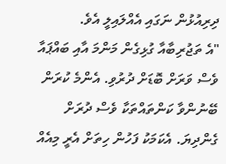ދިރިއުޅުން ނަގައި އެއްލައިލީ އެވެ.
"އެ ތަޖުރިބާއާ ގުޅިގެން މަންމަ އާއި ބައްޕައާ ވެސް ވަރަށް ބޮޑަށް ދުރުވި. އެންމެ ކުރަން ބޭނުންވާ ކަންތައްތަކާ ވެސް ދުރަށް ގެންދިޔަ. އެކަމަކު ފަހުން ހިތަށް އެރީ މިއެއް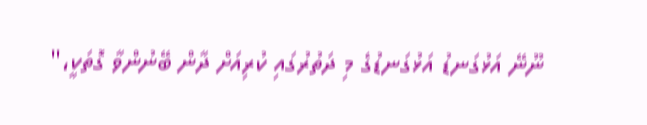ނޫނޭ އަޅުގަނޑު އަޅުގަނޑުގެ މި ދަތުރުގައި ކުރިއަށް ދާން ބޭނުންވާ ގޮތަކީ،"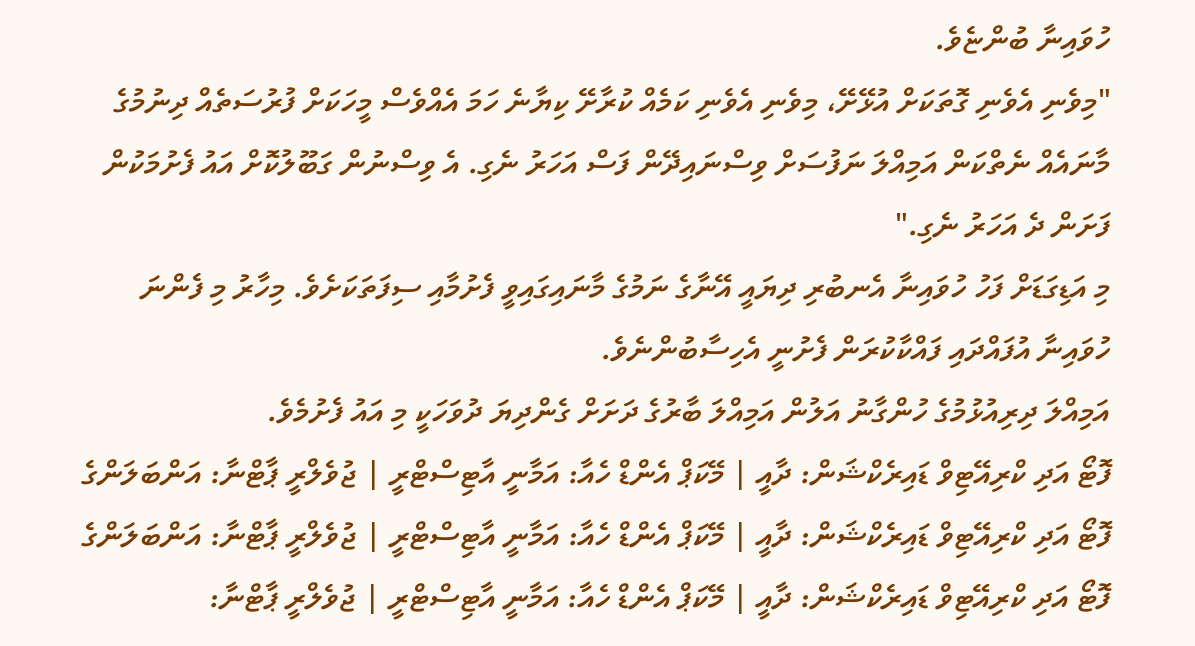ހުވައިނާ ބުންޏެވެ.
"މިވެނި އެވެނި ގޮތަކަށް އުޅޭށޭ، މިވެނި އެވެނި ކަމެއް ކުރާށޭ ކިޔާނެ ހަމަ އެއްވެސް މީހަކަށް ފުރުސަތެއް ދިނުމުގެ މާނައެއް ނެތްކަން އަމިއްލަ ނަފުސަށް ވިސްނައިދޭން ފަސް އަހަރު ނެގި. އެ ވިސްނުން ގަބޫލުކޮށް އައު ފެށުމަކުން ފަށަން ދެ އަހަރު ނެގި."
މި އަޑިގަޑަށް ފަހު ހުވައިނާ އެނބުރި ދިޔައީ އޭނާގެ ނަމުގެ މާނައިގައިވީ ފެށުމާއި ސިފަތަކަށެވެ. މިހާރު މި ފެންނަ ހުވައިނާ އުފައްދައި ފައްކާކުރަން ފެށުނީ އެހިސާބުންނެވެ.
އަމިއްލަ ދިރިއުޅުމުގެ ހުންގާނު އަލުން އަމިއްލަ ބާރުގެ ދަށަށް ގެންދިޔަ ދުވަހަކީ މި އައު ފެށުމެވެ.
ފޮޓޯ އަދި ކްރިއޭޓިވް ޑައިރެކްޝަން: ދާއީ | މޭކަޕް އެންޑް ހެއާ: އަމާނީ އާޓިސްޓްރީ | ޖުވެލްރީ ޕާޓްނާ: އަންބަލަންގެ
ފޮޓޯ އަދި ކްރިއޭޓިވް ޑައިރެކްޝަން: ދާއީ | މޭކަޕް އެންޑް ހެއާ: އަމާނީ އާޓިސްޓްރީ | ޖުވެލްރީ ޕާޓްނާ: އަންބަލަންގެ
ފޮޓޯ އަދި ކްރިއޭޓިވް ޑައިރެކްޝަން: ދާއީ | މޭކަޕް އެންޑް ހެއާ: އަމާނީ އާޓިސްޓްރީ | ޖުވެލްރީ ޕާޓްނާ: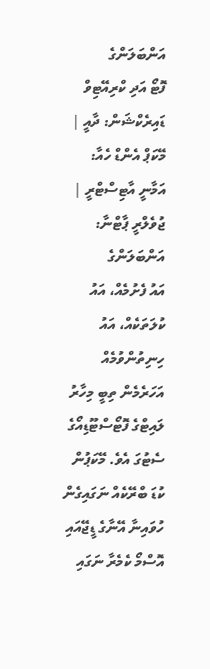އަންބަލަންގެ
ފޮޓޯ އަދި ކްރިއޭޓިވް ޑައިރެކްޝަން: ދާއީ | މޭކަޕް އެންޑް ހެއާ: އަމާނީ އާޓިސްޓްރީ | ޖުވެލްރީ ޕާޓްނާ: އަންބަލަންގެ
އައު ފެށުމެއް، އައު ކުލަތަކެއް، އައު ހިނިތުންވުމެއް
އަހަރެމެން ތިބީ މިހާރު ލައިޓްގެ ފޮޓޯސްޓޫޑިއޯގެ ސެޓުގަ އެވެ. މޭކަޕުން ކުޑަ ބްރޭކެއް ނަގައިގެން ހުވައިނާ އޭނާގެ ޑީޖޭއައި އޮސްމޯ ކެމެރާ ނަގައި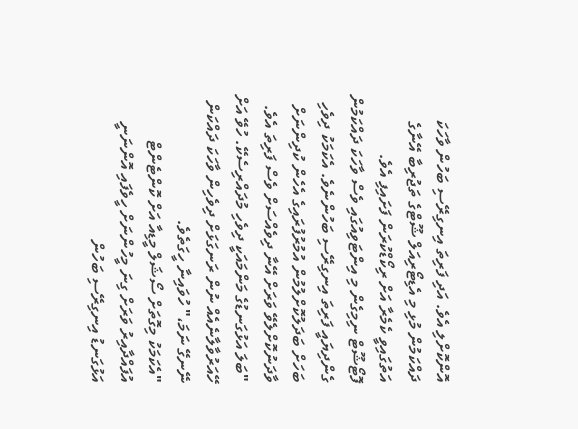އޮންކޮށްލި އެވެ. އަދި ފަރިތަ އިނގިރޭސި ބަހުން ވާހަކަ ދައްކަމުން މުޅި މި އެޑިޓޯރިއަލް ޝޫޓްގެ ތަޖުރިބާ އޭނާގެ އަތުގައިވީ ކެމެރާ އަށް ރިކޯޑްކުރަން ފަށައިފި އެވެ.
ފޮޓޯޝޫޓް ނިމިގެން މި އިންޓަވިއުގައި ވެސް ވާހަކަ ދައްކަމުން ގެންދިޔައީ ފަރިތަ އިނގިރޭސި ބަހުންނެވެ. އެކަމަކު ދިވެހި ބަހަށް ބަދަލުކޮށްލުމުން އުމުރުފުރައިގެ އެހެން ކުދިންނަށް ވާދަނުކޮށްލެވޭ ވަރަށް އޭނާ ދިވެއްސަށް ވެސް ފަރިތަ އެވެ.
"ބަލަ އަޅުގަނޑުގެ މަންމައަކީ ދިވެހި މުދައްރިސެކޭ. ހުވޭ އަށް ހޭއަރުވާލާނެއެއް ނުން ރަނގަޅަށް ދިވެހިން ވާހަކަ ދައްކަން ނޭނގޭ ނަމަ،" ހުވައިނާ ހީގަތެވެ.
"އެކަމަކު މިގޮތަށް ސޯޝަލް މީޑިއާ އަށް ކޮންޓެންޓް އުފައްދާއިރު ވަރަށް ގިނަ މީހުންނަށް ހީވެފައި އޮންނަނީ އަޅުގަނޑު އިނގިރޭސި ބަހުން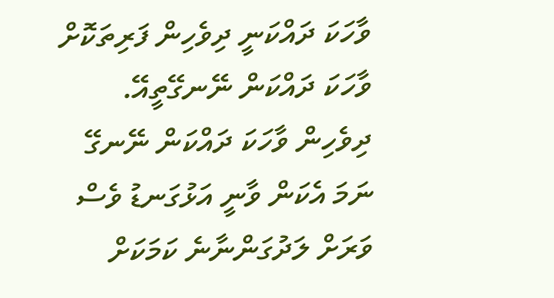ވާހަކަ ދައްކަނީ ދިވެހިން ފަރިތަކޮށް ވާހަކަ ދައްކަން ނޭނގޭތީއޭ. ދިވެހިން ވާހަކަ ދައްކަން ނޭނގޭ ނަމަ އެކަން ވާނީ އަޅުގަނޑު ވެސް ވަރަށް ލަދުގަންނާނެ ކަމަކަށް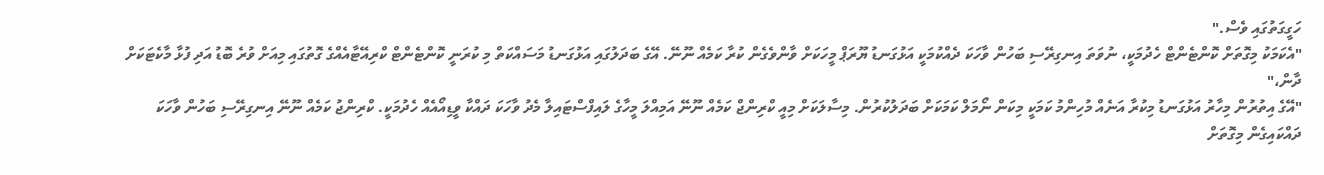ހަގީގަތުގައި ވެސް."
"އެކަމަކު މިގޮތަށް ކޮންޓެންޓް ހެދުމަކީ، ނުވަތަ އިނގިރޭސި ބަހުން ވާހަކަ ދެއްކުމަކީ އަޅުގަނޑު ޔޫރަޕް މީހަކަށް ވާންވެގެން ކުރާ ކަމެއް ނޫނޭ. އޭގެ ބަދަލުގައި އަޅުގަނޑު މަސައްކަތް މި ކުރަނީ ކޮންޓެންޓް ކްރިއޭޓާއެއްގެ ގޮތުގައި މިއަށް ވުރެ ބޮޑު އަދި ފުޅާ މާކެޓަކަށް ދާން،"
"އޭގެ އިތުރުން މިހާރު އަޅުގަނޑު މިކުރާ އަނެއް މުހިންމު ކަމަކީ މިކަން ނޯމަލް ކަމަކަށް ބަދަލުކުރުން. މިސާލަކަށް މިއީ ކްރިންޖް ކަމެއް ނޫނޭ އަމިއްލަ މީހާގެ ލައިފްސްޓައިލާ މެދު ވާހަކަ ދައްކާ ވީޑިއޯއެއް ހެދުމަކީ. ކްރިންޖު ކަމެއް ނޫނޭ އިނގިރޭސި ބަހުން ވާހަކަ ދައްކައިގެން މިގޮތަށް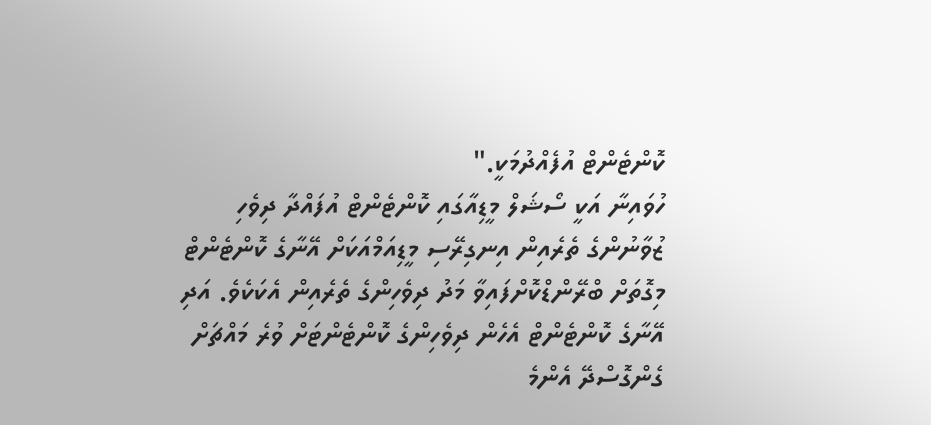ކޮންޓެންޓް އުފެއްދުމަކީ."
ހުވައިނާ އަކީ ސޯޝަލް މީޑިއާގައި ކޮންޓެންޓް އުފައްދާ ދިވެހި ޒުވާނުންގެ ތެރެއިން އިނގިރޭސި މީޑިއަމްއަކަށް އޭނާގެ ކޮންޓެންޓް މިގޮތަށް ބްރޭންޑްކޮށްފައިވާ މަދު ދިވެހިންގެ ތެރެއިން އެކަކެވެ. އަދި އޭނާގެ ކޮންޓެންޓް އެހެން ދިވެހިންގެ ކޮންޓެންޓަށް ވުރެ މައްޗަށް ގެންގޮސްދޭ އެންމެ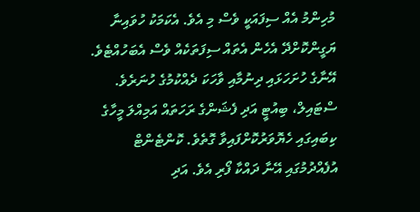މުހިންމު އެއް ސިފައަކީ ވެސް މި އެވެ. އެކަމަކު ހުވައިނާ ޔަގީންކޮށްދޭ އެހެން އެތައް ސިފަތަކެއް ވެސް އެބަހުއްޓެވެ.
އޭނާގެ ހުށަހަޅައި ދިނުމާއި ވާހަކަ ދެއްކުމުގެ ހުނަރެވެ. ސްޓައިލް، ބިއުޓީ އަދި ފެޝަންގެ ރަހަތައް އަމިއްލަ މީހާގެ ކިބައިގައި ހެޔޮވަރުކޮށްފައިވާ ގޮތެވެ. ކޮންޓެންޓް އުފެއްދުމުގައި އޭނާ ދައްކާ ފޯރި އެވެ. އަދި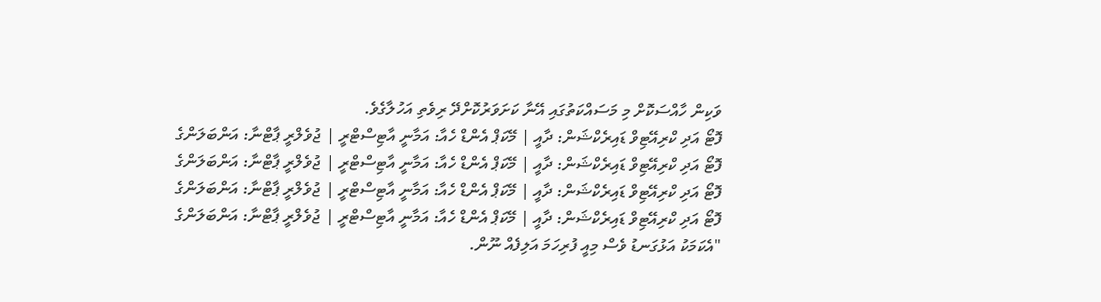ވަކިން ހާއްސަކޮށް މި މަސައްކަތުގައި އޭނާ ކަށަވަރުކޮށްދޭ ރިވެތި އަހުލާގެވެ.
ފޮޓޯ އަދި ކްރިއޭޓިވް ޑައިރެކްޝަން: ދާއީ | މޭކަޕް އެންޑް ހެއާ: އަމާނީ އާޓިސްޓްރީ | ޖުވެލްރީ ޕާޓްނާ: އަންބަލަންގެ
ފޮޓޯ އަދި ކްރިއޭޓިވް ޑައިރެކްޝަން: ދާއީ | މޭކަޕް އެންޑް ހެއާ: އަމާނީ އާޓިސްޓްރީ | ޖުވެލްރީ ޕާޓްނާ: އަންބަލަންގެ
ފޮޓޯ އަދި ކްރިއޭޓިވް ޑައިރެކްޝަން: ދާއީ | މޭކަޕް އެންޑް ހެއާ: އަމާނީ އާޓިސްޓްރީ | ޖުވެލްރީ ޕާޓްނާ: އަންބަލަންގެ
ފޮޓޯ އަދި ކްރިއޭޓިވް ޑައިރެކްޝަން: ދާއީ | މޭކަޕް އެންޑް ހެއާ: އަމާނީ އާޓިސްޓްރީ | ޖުވެލްރީ ޕާޓްނާ: އަންބަލަންގެ
"އެކަމަކު އަޅުގަނޑު ވެސް މިއީ ފުރިހަމަ އަލިފެއް ނޫން.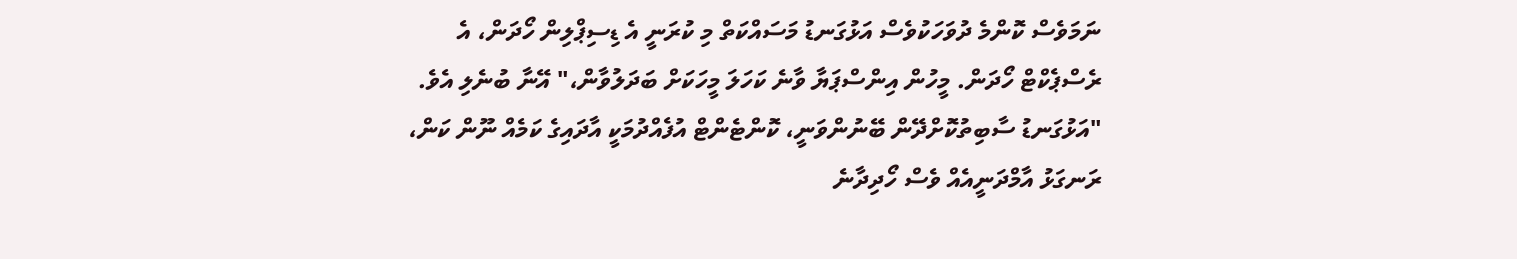ނަމަވެސް ކޮންމެ ދުވަހަކުވެސް އަޅުގަނޑު މަސައްކަތް މި ކުރަނީ އެ ޑިސިޕްލިން ހޯދަން، އެ ރެސްޕެކްޓް ހޯދަން. މީހުން އިންސްޕަޔާ ވާނެ ކަހަލަ މީހަކަށް ބަދަލުވާން،" އޭނާ ބުނެލި އެވެ.
"އަޅުގަނޑު ސާބިތުކޮށްދޭން ބޭނުންވަނީ، ކޮންޓެންޓް އުފެއްދުމަކީ އާދައިގެ ކަމެއް ނޫން ކަން، ރަނގަޅު އާމްދަނީއެއް ވެސް ހޯދިދާނެ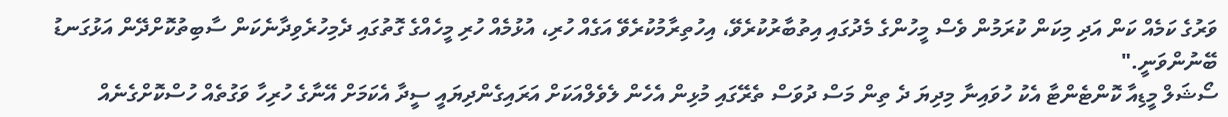ވަރުގެ ކަމެއް ކަން އަދި މިކަން ކުރަމުން ވެސް މީހުންގެ މެދުގައި އިތުބާރުކުރެވޭ، އިހުތިރާމުކުރެވޭ އަގެއް ހުރި، އުޅުމެއް ހުރި މީހެއްގެ ގޮތުގައި ދެމިހުރެވިދާނެކަން ސާބިތުކޮށްދޭން އަޅުގަނޑު ބޭނުންވަނީ."
ސޯޝަލް މީޑިއާ ކޮންޓެންޓާ އެކު ހުވައިނާ މިދިޔަ ދެ ތިން މަސް ދުވަސް ތެރޭގައި މުޅިން އެހެން ލެވެލްއަކަށް އަރައިގެންދިޔައީ ސީދާ އެކަމަށް އޭނާގެ ހުރިހާ ވަގުތެއް ހުސްކޮށްގެނެއް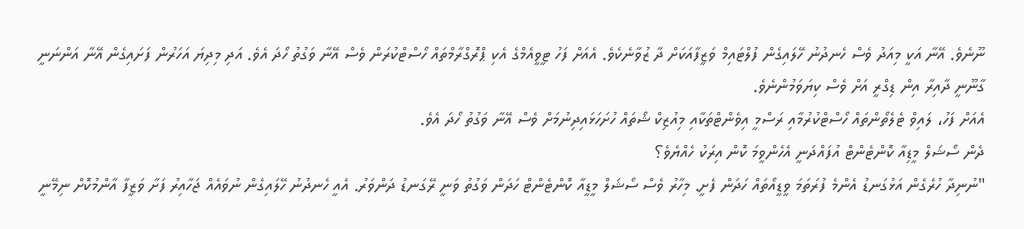ނޫނެވެ. އޭނާ އަކީ މިއަދު ވެސް ހެނދުނު ހޭލައިގެން ފުލްޓައިމް ވަޒީފާއަކަށް ދާ ޒުވާނެކެވެ. އެއަށް ފަހު ޓީވީއެމްގެ އެކި ޕްރޮގްރާމްތައް ހޯސްޓްކުރަން ވެސް އޭނާ ވަގުތު ހޯދަ އެވެ. އަދި މިދިޔަ އަހަރުން ފަށައިގެން އޭނާ އަންނަނީ ގާނޫނީ ދާއިރާ އިން ޑިގްރީ އަށް ވެސް ކިޔަވަމުންނެވެ.
އެއަށް ފަހު، ލައިވް ޓެލެތޯންތައް ހޯސްޓްކުރުމާއި ރަސްމީ އިވެންޓްތަކާއި މިއުޒިކް ޝޯތައް ހުށަހަޅައިދިނުމަށް ވެސް އޭނާ ވަގުތު ހޯދަ އެވެ.
ދެން ސޯޝަލް މީޑިއާ ކޮންޓެންޓް އުފައްދަނީ އެހެންވީމަ ކޮން އިރަކު ހެއްޔެވެ؟
"ނުނިދާ ހުރެގެން އަޅުގަނޑު އެންމެ ފުރަތަމަ ވީޑީއޯތައް ހަދަން ފެށީ. މިހާރު ވެސް ސޯޝަލް މީޑީއާ ކޮންޓެންޓް ހަދަން ވަގުތު ވަނީ ރޭގަނޑު ދަންވަރު. އެއީ ހެނދުނު ހޭލައިގެން ނުވައެއް ޖަހާއިރު ފަށާ ވަޒީފާ އާންމުކޮށް ނިމޭނީ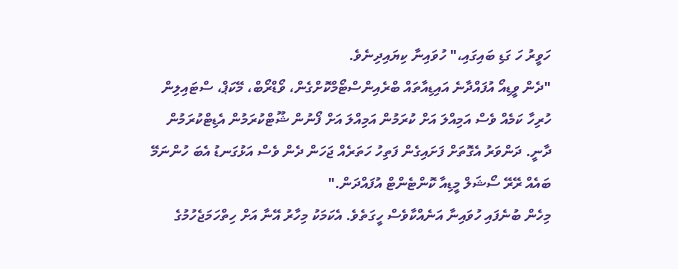ހަވީރު ހަ ގަޑި ބައިގައި،" ހުވައިނާ ކިޔައިދިނެވެ.
"ދެން ވީޑިއޯ އުފައްދާނެ އައިޑިއާތައް ބްރެއިންސްޓޯމްކޮށްގެން، ވޯޑްރޯބް، މޭކަޕް، ސްޓައިލިން ހުރިހާ ކަމެއް ވެސް އަމިއްލަ އަށް ކުރަމުން އަމިއްލަ އަށް ފޯނުން ޝޫޓްކުރަމުން އެޑިޓްކުރަމުން ދާނީ. ދަންވަރު އެގޮތަށް ފަށައިގެން ފަތިހު ހަތަރެއް ޖަހަން ދެން ވެސް އަޅުގަނޑު އެބަ ހުންނަމޭ ބައެއް ރޭރޭ ސޯޝަލް މީޑިއާ ކޮންޓެންޓް އުފައްދަން."
މިހެން ބުނެފައި ހުވައިނާ އަނެއްކާވެސް ހީގަތެވެ. އެކަމަކު މިހާރު އޭނާ އަށް ހިތްހަމަޖެހުމުގެ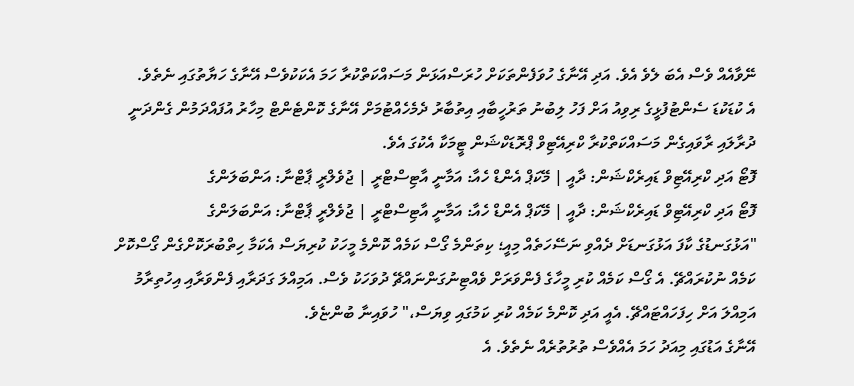ނޭވާއެއް ވެސް އެބަ ލެވެ އެވެ. އަދި އޭނާގެ ހުވަފެންތަކަށް ހުރަސްއަޅަން މަސައްކަތްކުރާ ހަމަ އެކަކުވެސް އޭނާގެ ހަޔާތުގައި ނެތެވެ.
އެ ކުޑަކުޑަ ސެންޓުފުޅީގެ ރިވިއު އަށް ފަހު ލިބުނު ތަރުހީބާއި އިތުބާރު ދެމެހެއްޓުމަށް އޭނާގެ ކޮންޓެންޓް މިހާރު އުފައްދަމުން ގެންދަނީ ދުރާލައި ރާވައިގެން މަސައްކަތްކުރާ ކްރިއޭޓިވް ޕްރޮޑަކްޝަން ޓީމަކާ އެކުގަ އެވެ.
ފޮޓޯ އަދި ކްރިއޭޓިވް ޑައިރެކްޝަން: ދާއީ | މޭކަޕް އެންޑް ހެއާ: އަމާނީ އާޓިސްޓްރީ | ޖުވެލްރީ ޕާޓްނާ: އަންބަލަންގެ
ފޮޓޯ އަދި ކްރިއޭޓިވް ޑައިރެކްޝަން: ދާއީ | މޭކަޕް އެންޑް ހެއާ: އަމާނީ އާޓިސްޓްރީ | ޖުވެލްރީ ޕާޓްނާ: އަންބަލަންގެ
"އަޅުގަނޑުގެ ކާފަ އަޅުގަނޑަށް ދެއްވި ނަސޭހަތެއް މިއީ؛ ކިތަންމެ ގޯސް ކަމެއް ކޮންމެ މީހަކު ކުރިޔަސް އެކަމާ ހިތްބުރަކޮށްގެން ގޯސްކޮށް ކަމެއް ނުކުރައްޗޭ. އެ ގޯސް ކަމެއް ކުރި މީހާގެ ފެންވަރަށް ވެއްޓިނުގަންނައްޗޭ ދުވަހަކު ވެސް. އަމިއްލަ ގަދަރާއި ފެންވަރާއި އިހުތިރާމު އަމިއްލަ އަށް ހިފަހައްޓައްޗޭ. އެއީ އަދި ކޮންމެ ކަމެއް ކުރި ކަމުގައި ވިޔަސް،" ހުވައިނާ ބުންޏެވެ.
އޭނާގެ އަޑުގައި މިއަދު ހަމަ އެއްވެސް ތުރުތުރެއް ނެތެވެ. އެ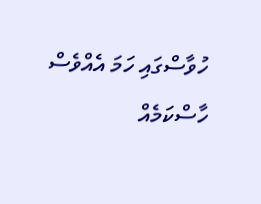ހުވާސްގައި ހަމަ އެއްވެސް ހާސްކަމެއް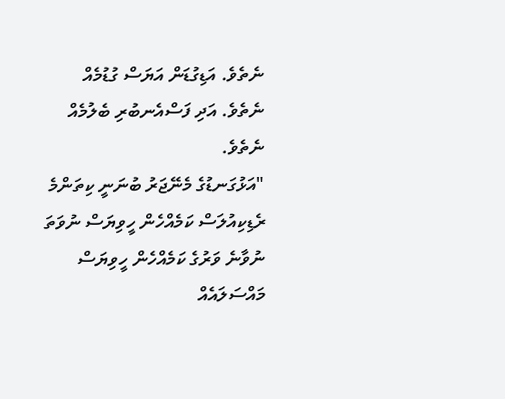ނެތެވެ. އަޑިގުޑަން އަޔަސް ގުޑުމެއް ނެތެވެ. އަދި ފަސްއެނބުރި ބެލުމެއް ނެތެވެ.
"އަޅުގަނޑުގެ މެނޭޖަރު ބުނަނީ ކިތަންމެ ރެޑިކިއުލަސް ކަމެއްހެން ހީވިޔަސް ނުވަތަ ނުވާނެ ވަރުގެ ކަމެއްހެން ހީވިޔަސް މައްސަލައެއް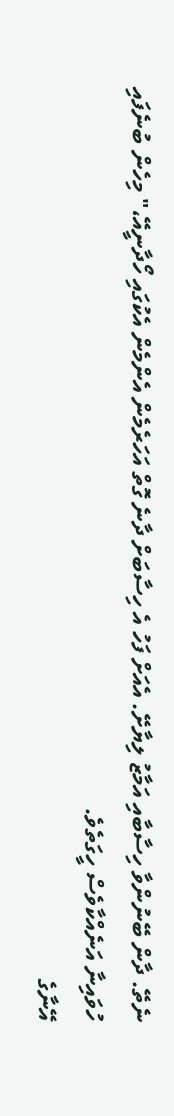ނެތޭ. ދާން ބޭނުންވާ ހިސާބާއި އަމާޒު ލިޔާށޭ. އެއަށް ފަހު އެ ހިސާބަށް ދާނެ ގޮތް އަހަރެމެން އެންމެން އެކުގައި ހޯދާނީއޭ،" މިހެން ބުނެފައި ހުވައިނާ އަނެއްކާވެސް ހީގަތެވެ.
އޭނާގެ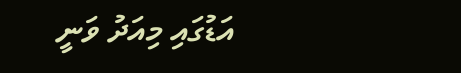އަޑުގައި މިއަދު ވަނީ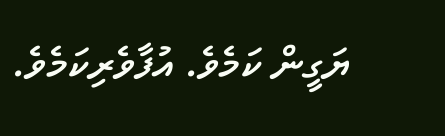ޔަގީން ކަމެވެ. އުފާވެރިކަމެވެ.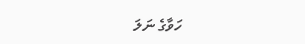ހަވާގެ ނަލަ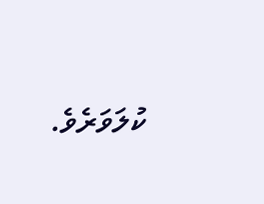ކުލަވަރެވެ.